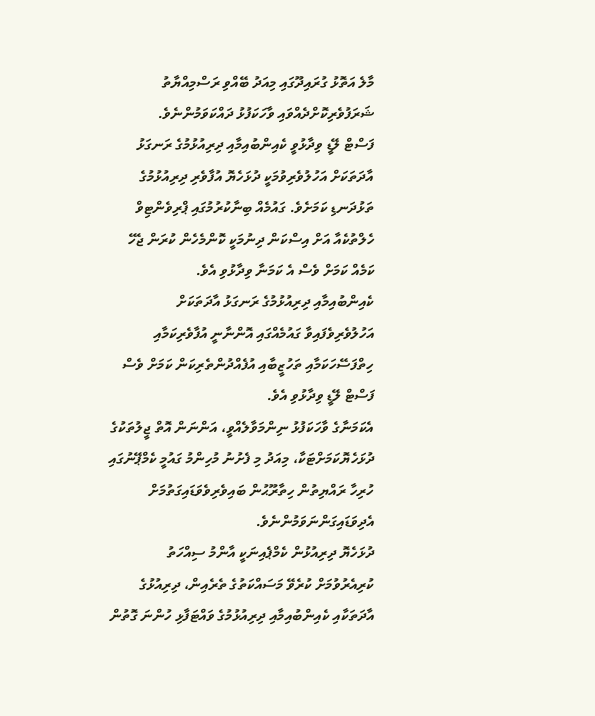މާލެ އަތޮޅު ގުރައިދޫގައި މިއަދު ބޭއްވި ރަސްމިއްޔާތު ޝަރަފުވެރިކޮށްދެއްވައި ވާހަކަފުޅު ދައްކަވަމުންނެވެ.
ފަސްޓް ލޭޑީ ވިދާޅުވީ ކެއިންބުއިމާއި ދިރިއުޅުމުގެ ރަނގަޅު އާދަތަކަށް އަހުލުވެރިވުމަކީ ދުޅަހެޔޮ އުފާވެރި ދިރިއުޅުމުގެ ތަޅުދަނޑި ކަމަށެވެ. ގައުމެއް ބިނާކުރުމުގައި ޕްރިވެންޓިވް ހެލްތުކެއާ އަށް އިސްކަން ދިނުމަކީ ކޮންމެހެން ކުރަން ޖެހޭ ކަމެއް ކަމަށް ވެސް އެ ކަމަނާ ވިދާޅުވި އެވެ.
ކެއިންބުއިމާއި ދިރިއުޅުމުގެ ރަނގަޅު އާދަތަކަށް އަހުލުވެރިވެފައިވާ ގައުމެއްގައި އޮންނާނީ އުފާވެރިކަމާއި ހިތްފަސޭހަކަމާއި ތަހުޒީބާއި އުފެއްދުންތެރިކަން ކަމަށް ވެސް ފަސްޓް ލޭޑީ ވިދާޅުވި އެވެ.
އެކަމަނާގެ ވާހަކަފުޅު ނިންމަވާލެއްވީ، އަންނަން އޮތް ޖީލުތަކުގެ ދުޅަހެޔޮކަމަށްޓަކާ، މިއަދު މި ފެށުނު މުހިންމު ގައުމީ ކެމްޕޭނުގައި ހުރިހާ ރައްޔިތުން ހިތާރޫޙުން ބައިވެރިވެވަޑައިގަތުމަށް އެދިވަޑައިގަންނަވަމުންނެވެ.
ދުޅަހެޔޮ ދިރިއުޅުން ކެމްޕެއިނަކީ އާންމު ސިއްހަތު ކުރިއެރުވުމަށް ކުރެވޭ މަސައްކަތުގެ ތެރެއިން، ދިރިއުޅުގެ އާދަތަކާއި ކެއިންބުއިމާއި ދިރިއުޅުމުގެ ވައްޓަފާޅި ހުންނަ ގޮތުން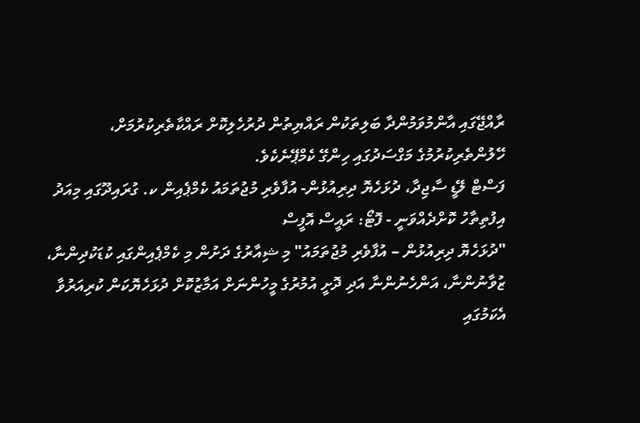ރާއްޖޭގައި އާންމުވަމުންދާ ބަލިތަކުން ރައްޔިތުން ދުރުހެލިކޮށް ރައްކާތެރިކުރުމަށް، ހޭލުންތެރިކުރުމުގެ މަގްސަދުގައި ހިންގޭ ކެމްޕޭނެކެވެ.
ފަސްޓް ލޭޑީ ސާޖިދާ، ދުޅަހެޔޮ ދިރިއުޅުން- އުފާވެރި މުޖުތަމައު ކެމްޕެއިން ކ. ގުރައިދޫގައި މިއަދު އިފުތިތާހު ކޮށްދެއްވަނީ - ފޮޓޯ: ރައީސް އޮފީސް
"ދުޅަހެޔޮ ދިރިއުޅުން – އުފާވެރި މުޖުތަމައު" މި ޝިއާރުގެ ދަށުން މި ކެމްޕެއިންގައި ކުޑަކުދިންނާ، ޒުވާނުންނާ، އަންހެނުންނާ އަދި ދޮށީ އުމުރުގެ މީހުންނަށް އަމާޒުކޮށް ދުޅަހެޔޮކަން ކުރިއަރުވާ އެކަމުގައި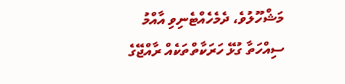މަޝްހޫލުވެ، ދެމެހެއްޓެނިވި އާއްމު ސިއްހަތާ ގުޅޭ ހަރަކާތްތަކެއް ރާއްޖޭގެ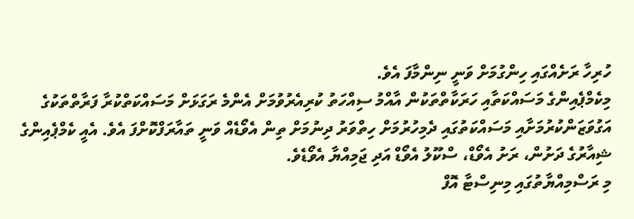ހުރިހާ ރަށެއްގައި ހިންގުމަށް ވަނީ ނިންމާފަ އެވެ.
މިކެމްޕެއިންގެ މަސައްކަތާއި ހަރަކާތްތަކުން އާއްމު ސިއްހަތު ކުރިއެރުވުމަށް އެންމެ ރަގަޅަށް މަސައްކަތްކުރާ ފަރާތްތަކުގެ އަގުވަޒަންކުރުމަށާއި މަސައްކަތުގައި ދެމިހުރުމަށް ހިތްވަރު ދިނުމަށް ތިން އެވޯޑެއް ވަނީ ތައާރަފްކޮށްފަ އެވެ. އެއީ ކެމްޕެއިންގެ ޝިއާރުގެ ދަށުން، ރަށު އެވޯޑް، ސްކޫލު އެވޯޑް އަދި ޖަމިއްޔާ އެވޯޑެވެ.
މި ރަސްމިއްޔާތުގައި މިނިސްޓާ އޮފް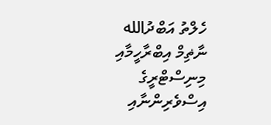ހެލްތު އަބްދުالله ނާޡިމް އިބްރާހީމާއި މިނިސްޓްރީގެ އިސްވެރިންނާއި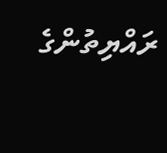ރައްޔިތުންގެ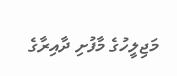މަޖިލީހުގެ މާފުށި ދާއިރާގެ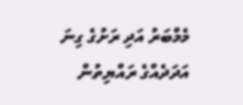މެމްބަރު އަދި ރަށުގެ ގިނަ އަދަދެއްގެ ރައްޔިތުން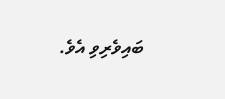ބައިވެރިވި އެވެ.